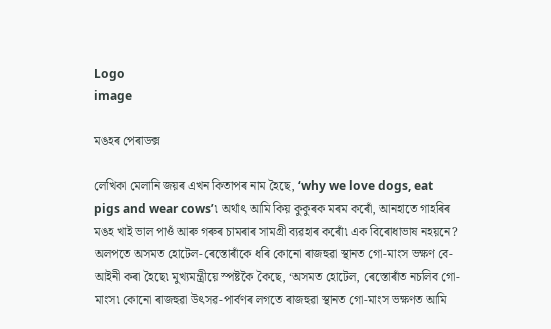Logo
image

মঙহৰ পেৰাডক্স

লেখিকা মেলানি জয়ৰ এখন কিতাপৰ নাম হৈছে, ‘why we love dogs, eat pigs and wear cows’৷ অৰ্থাৎ আমি কিয় কুকুৰক মৰম কৰোঁ, আনহাতে গাহৰিৰ মঙহ খাই ভাল পাওঁ আৰু গৰুৰ চামৰাৰ সামগ্ৰী ব্যৱহাৰ কৰোঁ৷ এক বিৰোধাভাষ নহয়নে? অলপতে অসমত হোটেল-ৰেস্তোৰাঁকে ধৰি কোনো ৰাজহুৱা স্থানত গো-মাংস ভক্ষণ বে-আইনী কৰা হৈছে৷ মুখ্যমন্ত্ৰীয়ে স্পষ্টকৈ কৈছে, ‘অসমত হোটেল, ৰেস্তোৰাঁত নচলিব গো-মাংস৷ কোনো ৰাজহুৱা উৎসৱ-পাৰ্বণৰ লগতে ৰাজহুৱা স্থানত গো-মাংস ভক্ষণত আমি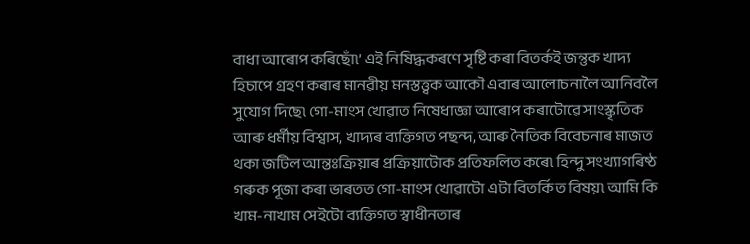বাধা আৰোপ কৰিছোঁ৷’ এই নিষিদ্ধকৰণে সৃষ্টি কৰা বিতৰ্কই জন্তুক খাদ্য হিচাপে গ্ৰহণ কৰাৰ মানৱীয় মনস্তত্ত্বক আকৌ এবাৰ আলোচনালৈ আনিবলৈ সুযোগ দিছে৷ গো-মাংস খোৱাত নিষেধাজ্ঞা আৰোপ কৰাটোৱে সাংস্কৃতিক আৰু ধৰ্মীয় বিশ্বাস, খাদ্যৰ ব্যক্তিগত পছন্দ, আৰু নৈতিক বিবেচনাৰ মাজত থকা জটিল আন্তঃক্ৰিয়াৰ প্ৰক্ৰিয়াটোক প্ৰতিফলিত কৰে৷ হিন্দু সংখ্যাগৰিষ্ঠ গৰুক পূজা কৰা ভাৰতত গো-মাংস খোৱাটো এটা বিতৰ্কিত বিষয়৷ আমি কি খাম-নাখাম সেইটো ব্যক্তিগত স্বাধীনতাৰ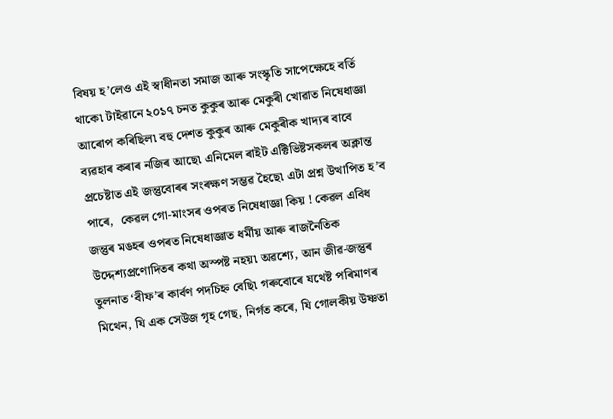বিষয় হ’লেও এই স্বাধীনতা সমাজ আৰু সংস্কৃতি সাপেক্ষেহে বৰ্তি থাকে৷ টাইৱানে ২০১৭ চনত কুকুৰ আৰু মেকুৰী খোৱাত নিষেধাজ্ঞা আৰোপ কৰিছিল৷ বহু দেশত কুকুৰ আৰু মেকুৰীক খাদ্যৰ বাবে ব্যৱহাৰ কৰাৰ নজিৰ আছে৷ এনিমেল ৰাইট এক্টিভিষ্টসকলৰ অক্লান্ত প্ৰচেষ্টাত এই জন্তুবোৰৰ সংৰক্ষণ সম্ভৱ হৈছে৷ এটা প্ৰশ্ন উত্থাপিত হ’ব পাৰে,  কেৱল গো-মাংসৰ ওপৰত নিষেধাজ্ঞা কিয় ! কেৱল এবিধ জন্তুৰ মঙহৰ ওপৰত নিষেধাজ্ঞাত ধৰ্মীয় আৰু ৰাজনৈতিক উদ্দেশ্যপ্ৰণোদিতৰ কথা অস্পষ্ট নহয়৷ অৱশ্যে, আন জীৱ-জন্তুৰ তুলনাত ‘বীফ’ৰ কাৰ্বণ পদচিহ্ন বেছি৷ গৰুবোৰে যথেষ্ট পৰিমাণৰ মিথেন, যি এক সেউজ গৃহ গেছ, নিৰ্গত কৰে, যি গোলকীয় উষ্ণতা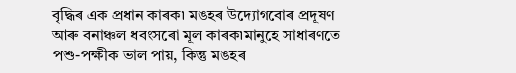বৃদ্ধিৰ এক প্ৰধান কাৰক৷ মঙহৰ উদ্যোগবোৰ প্ৰদূষণ আৰু বনাঞ্চল ধবংসৰো মূল কাৰক৷মানুহে সাধাৰণতে পশু-পক্ষীক ভাল পায়, কিন্তু মঙহৰ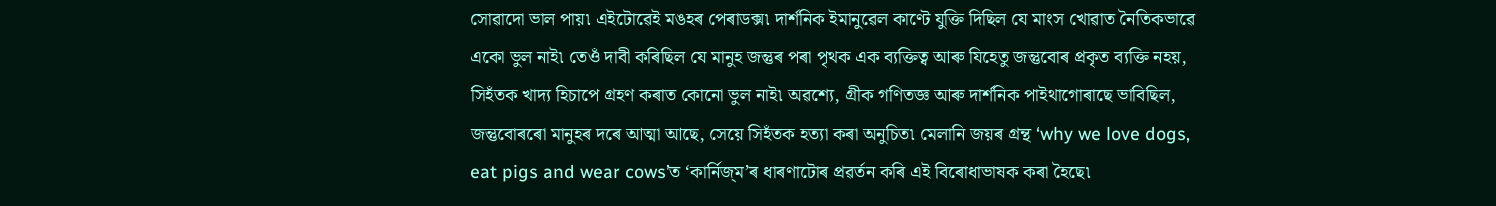সোৱাদো ভাল পায়৷ এইটোৱেই মঙহৰ পেৰাডক্স৷ দাৰ্শনিক ইমানুৱেল কাণ্টে যুক্তি দিছিল যে মাংস খোৱাত নৈতিকভাৱে একো ভুল নাই৷ তেওঁ দাবী কৰিছিল যে মানুহ জন্তুৰ পৰা পৃথক এক ব্যক্তিত্ব আৰু যিহেতু জন্তুবোৰ প্ৰকৃত ব্যক্তি নহয়, সিহঁতক খাদ্য হিচাপে গ্ৰহণ কৰাত কোনো ভুল নাই৷ অৱশ্যে, গ্ৰীক গণিতজ্ঞ আৰু দাৰ্শনিক পাইথাগোৰাছে ভাবিছিল, জন্তুবোৰৰো মানুহৰ দৰে আত্মা আছে, সেয়ে সিহঁতক হত্যা কৰা অনুচিত৷ মেলানি জয়ৰ গ্ৰন্থ ‘why we love dogs, eat pigs and wear cows’ত ‘কাৰ্নিজ্‌ম’ৰ ধাৰণাটোৰ প্ৰৱৰ্তন কৰি এই বিৰোধাভাষক কৰা হৈছে৷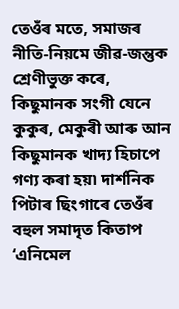তেওঁৰ মতে, সমাজৰ নীতি-নিয়মে জীৱ-জন্তুক শ্ৰেণীভুক্ত কৰে, কিছুমানক সংগী যেনে কুকুৰ, মেকুৰী আৰু আন কিছুমানক খাদ্য হিচাপে গণ্য কৰা হয়৷ দাৰ্শনিক পিটাৰ ছিংগাৰে তেওঁৰ বহুল সমাদৃত কিতাপ ‘এনিমেল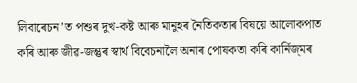লিবাৰেচন’ত পশুৰ দুখ-কষ্ট আৰু মানুহৰ নৈতিকতাৰ বিষয়ে আলোকপাত কৰি আৰু জীৱ-জন্তুৰ স্বাৰ্থ বিবেচনালৈ অনাৰ পোষকতা কৰি কাৰ্নিজ্‌মৰ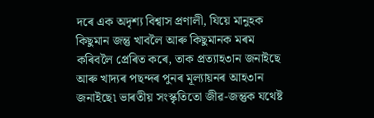দৰে এক অদৃশ্য বিশ্বাস প্ৰণালী, যিয়ে মানুহক কিছুমান জন্তু খাবলৈ আৰু কিছুমানক মৰম কৰিবলৈ প্ৰেৰিত কৰে, তাক প্ৰত্যাহ৩ান জনাইছে আৰু খাদ্যৰ পছন্দৰ পুনৰ মূল্যায়নৰ আহ৩ান জনাইছে৷ ভাৰতীয় সংস্কৃতিতো জীৱ-জন্তুক যথেষ্ট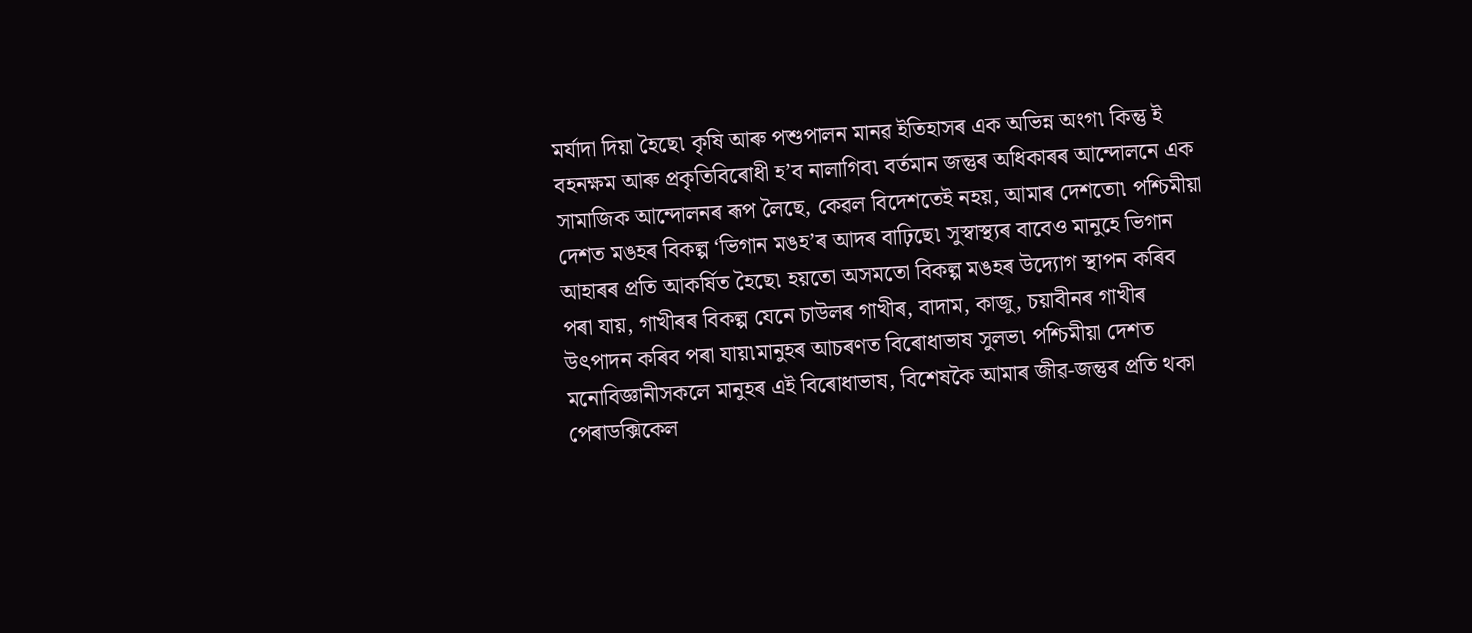মৰ্যাদা দিয়া হৈছে৷ কৃষি আৰু পশুপালন মানৱ ইতিহাসৰ এক অভিন্ন অংগ৷ কিন্তু ই বহনক্ষম আৰু প্ৰকৃতিবিৰোধী হ’ব নালাগিব৷ বৰ্তমান জন্তুৰ অধিকাৰৰ আন্দোলনে এক সামাজিক আন্দোলনৰ ৰূপ লৈছে, কেৱল বিদেশতেই নহয়, আমাৰ দেশতো৷ পশ্চিমীয়া দেশত মঙহৰ বিকল্প ‘ভিগান মঙহ’ৰ আদৰ বাঢ়িছে৷ সুস্বাস্থ্যৰ বাবেও মানুহে ভিগান আহাৰৰ প্ৰতি আকৰ্ষিত হৈছে৷ হয়তো অসমতো বিকল্প মঙহৰ উদ্যোগ স্থাপন কৰিব পৰা যায়, গাখীৰৰ বিকল্প যেনে চাউলৰ গাখীৰ, বাদাম, কাজু, চয়াবীনৰ গাখীৰ উৎপাদন কৰিব পৰা যায়৷মানুহৰ আচৰণত বিৰোধাভাষ সুলভ৷ পশ্চিমীয়া দেশত মনোবিজ্ঞানীসকলে মানুহৰ এই বিৰোধাভাষ, বিশেষকৈ আমাৰ জীৱ-জন্তুৰ প্ৰতি থকা পেৰাডক্সিকেল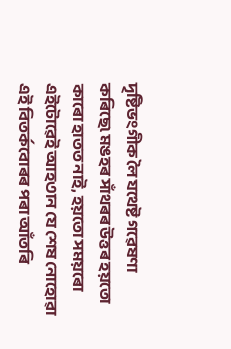দৃষ্টিভংগীক লৈ যথেষ্ট গৱেষণা কৰিছে৷ মঙহৰ সাঁথৰৰ উত্তৰ হয়তো কাৰো হাতত নাই, হয়তো সময়ৰো এইটোৱেই আহ৩ান যে শেষ নোহোৱা এই বিতৰ্কবোৰৰ পৰা আঁতৰি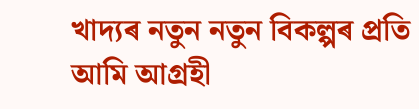খাদ্যৰ নতুন নতুন বিকল্পৰ প্ৰতি আমি আগ্ৰহী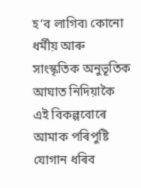হ’ব লাগিব৷ কোনো ধৰ্মীয় আৰু সাংস্কৃতিক অনুভূতিক আঘাত নিদিয়াকৈ এই বিকল্পবোৰে আমাক পৰিপুষ্টি যোগান ধৰিব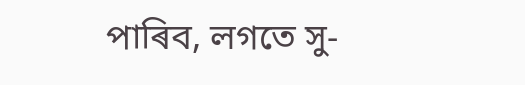পাৰিব, লগতে সু-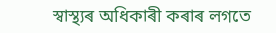স্বাস্থ্যৰ অধিকাৰী কৰাৰ লগতে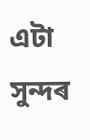এটা সুন্দৰ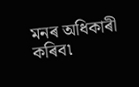মনৰ অধিকাৰী কৰিব৷